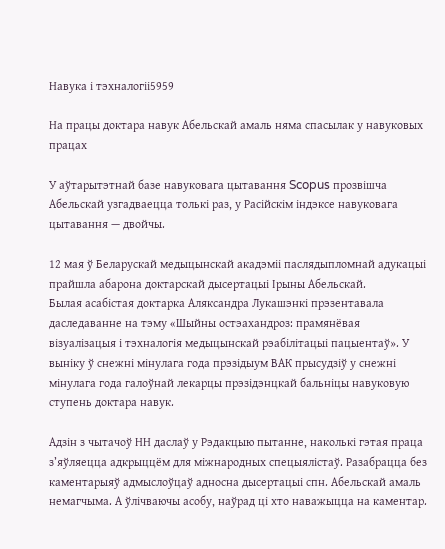Навука і тэхналогіі5959

На працы доктара навук Абельскай амаль няма спасылак у навуковых працах

У аўтарытэтнай базе навуковага цытавання Scopus прозвішча Абельскай узгадваецца толькі раз, у Расійскім індэксе навуковага цытавання — двойчы.

12 мая ў Беларускай медыцынскай акадэміі паслядыпломнай адукацыі прайшла абарона доктарскай дысертацыі Ірыны Абельскай.
Былая асабістая доктарка Аляксандра Лукашэнкі прэзентавала даследаванне на тэму «Шыйны остэахандроз: прамянёвая візуалізацыя і тэхналогія медыцынскай рэабілітацыі пацыентаў». У выніку ў снежні мінулага года прэзідыум ВАК прысудзіў у снежні мінулага года галоўнай лекарцы прэзідэнцкай бальніцы навуковую ступень доктара навук.

Адзін з чытачоў НН даслаў у Рэдакцыю пытанне, наколькі гэтая праца з’яўляецца адкрыццём для міжнародных спецыялістаў. Разабрацца без каментарыяў адмыслоўцаў адносна дысертацыі спн. Абельскай амаль немагчыма. А ўлічваючы асобу, наўрад ці хто наважыцца на каментар.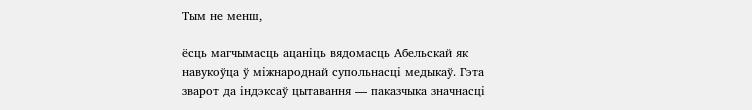Тым не менш,

ёсць магчымасць ацаніць вядомасць Абельскай як навукоўца ў міжнароднай супольнасці медыкаў. Гэта зварот да індэксаў цытавання — паказчыка значнасці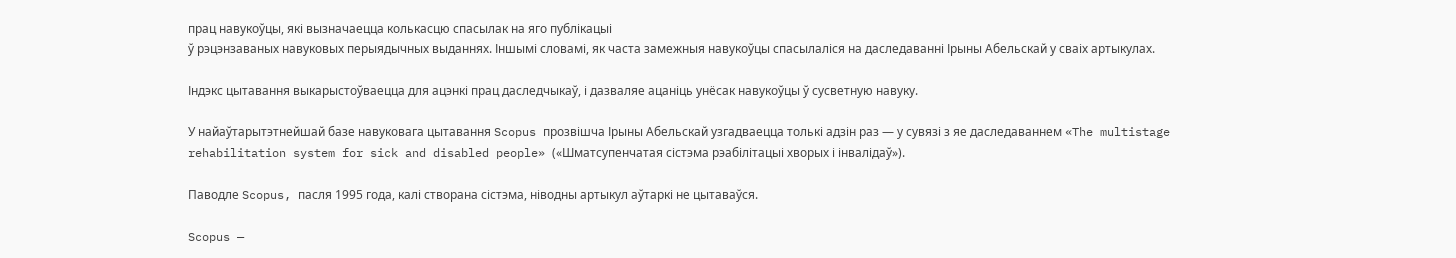прац навукоўцы, які вызначаецца колькасцю спасылак на яго публікацыі
ў рэцэнзаваных навуковых перыядычных выданнях. Іншымі словамі, як часта замежныя навукоўцы спасылаліся на даследаванні Ірыны Абельскай у сваіх артыкулах.

Індэкс цытавання выкарыстоўваецца для ацэнкі прац даследчыкаў, і дазваляе ацаніць унёсак навукоўцы ў сусветную навуку.

У найаўтарытэтнейшай базе навуковага цытавання Scopus прозвішча Ірыны Абельскай узгадваецца толькі адзін раз — у сувязі з яе даследаваннем «The multistage rehabilitation system for sick and disabled people» («Шматсупенчатая сістэма рэабілітацыі хворых і інвалідаў»).

Паводле Scopus, пасля 1995 года, калі створана сістэма, ніводны артыкул аўтаркі не цытаваўся.

Scopus —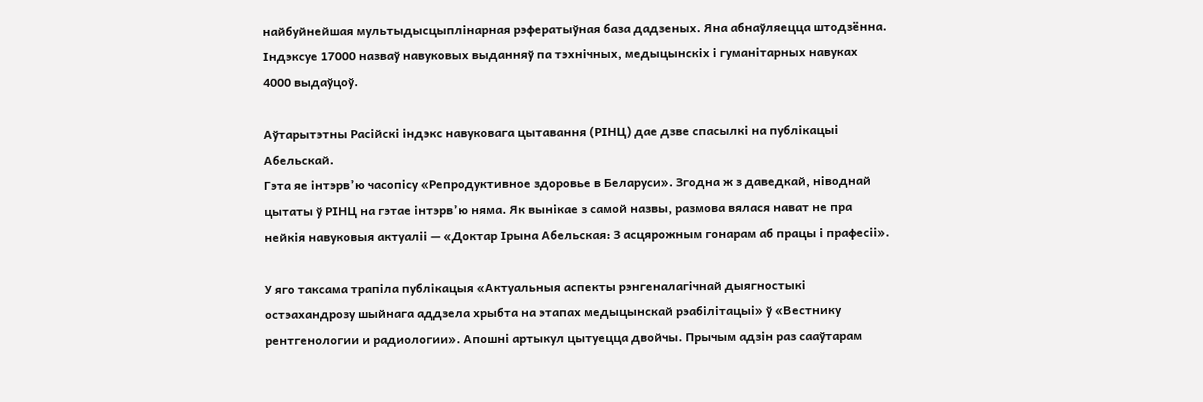найбуйнейшая мультыдысцыплінарная рэфератыўная база дадзеных. Яна абнаўляецца штодзённа. Індэксуе 17000 назваў навуковых выданняў па тэхнічных, медыцынскіх і гуманітарных навуках 4000 выдаўцоў.

Аўтарытэтны Расійскі індэкс навуковага цытавання (РІНЦ) дае дзве спасылкі на публікацыі Абельскай.
Гэта яе інтэрв’ю часопісу «Репродуктивное здоровье в Беларуси». Згодна ж з даведкай, ніводнай цытаты ў РІНЦ на гэтае інтэрв’ю няма. Як вынікае з самой назвы, размова вялася нават не пра нейкія навуковыя актуаліі — «Доктар Ірына Абельская: З асцярожным гонарам аб працы і прафесіі».

У яго таксама трапіла публікацыя «Актуальныя аспекты рэнгеналагічнай дыягностыкі остэахандрозу шыйнага аддзела хрыбта на этапах медыцынскай рэабілітацыі» ў «Вестнику рентгенологии и радиологии». Апошні артыкул цытуецца двойчы. Прычым адзін раз сааўтарам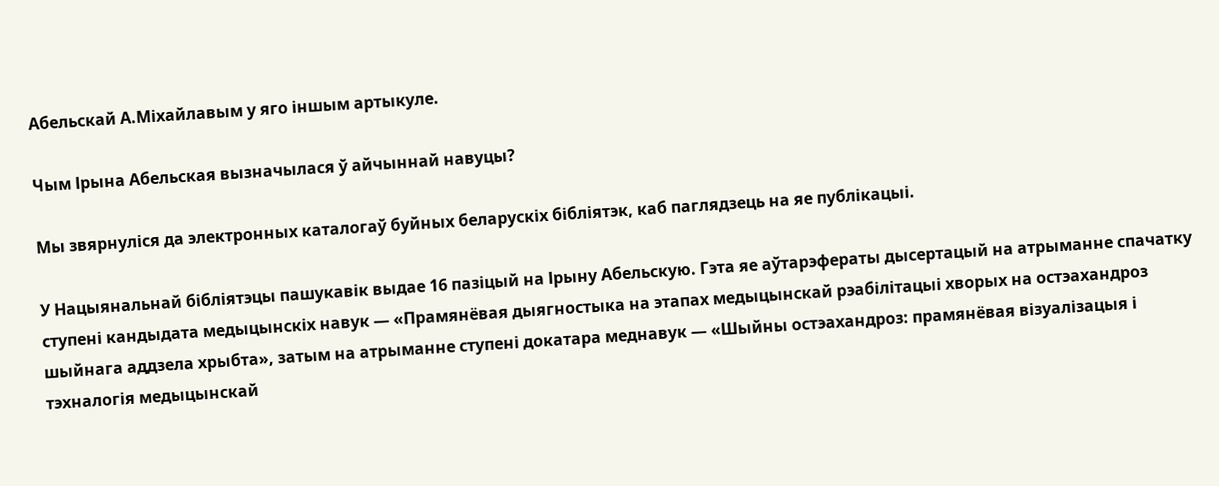Абельскай А.Міхайлавым у яго іншым артыкуле.

Чым Ірына Абельская вызначылася ў айчыннай навуцы?

Мы звярнуліся да электронных каталогаў буйных беларускіх бібліятэк, каб паглядзець на яе публікацыі.

У Нацыянальнай бібліятэцы пашукавік выдае 16 пазіцый на Ірыну Абельскую. Гэта яе аўтарэфераты дысертацый на атрыманне спачатку ступені кандыдата медыцынскіх навук — «Прамянёвая дыягностыка на этапах медыцынскай рэабілітацыі хворых на остэахандроз шыйнага аддзела хрыбта», затым на атрыманне ступені докатара меднавук — «Шыйны остэахандроз: прамянёвая візуалізацыя і тэхналогія медыцынскай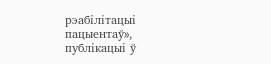рэабілітацыі пацыентаў», публікацыі ў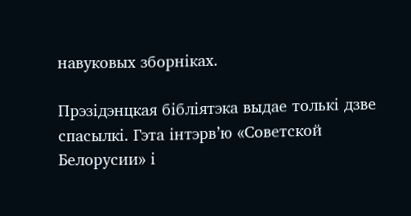навуковых зборніках.

Прэзідэнцкая бібліятэка выдае толькі дзве спасылкі. Гэта інтэрв’ю «Советской Белорусии» і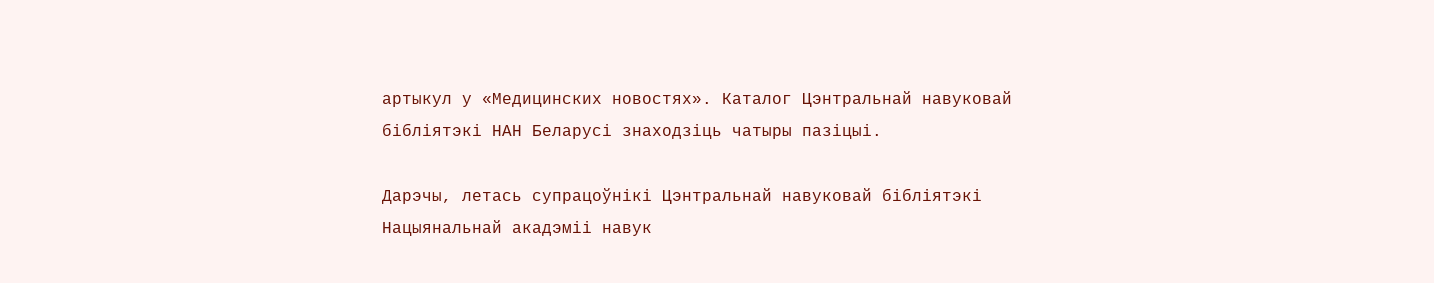артыкул у «Медицинских новостях». Каталог Цэнтральнай навуковай бібліятэкі НАН Беларусі знаходзіць чатыры пазіцыі.

Дарэчы, летась супрацоўнікі Цэнтральнай навуковай бібліятэкі Нацыянальнай акадэміі навук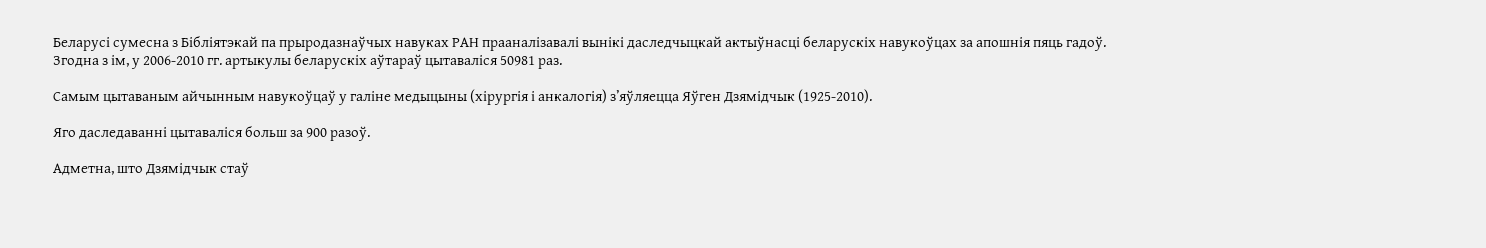Беларусі сумесна з Бібліятэкай па прыродазнаўчых навуках РАН прааналізавалі вынікі даследчыцкай актыўнасці беларускіх навукоўцах за апошнія пяць гадоў. Згодна з ім, у 2006-2010 гг. артыкулы беларускіх аўтараў цытаваліся 50981 раз.

Самым цытаваным айчынным навукоўцаў у галіне медыцыны (хірургія і анкалогія) з’яўляецца Яўген Дзямідчык (1925-2010).

Яго даследаванні цытаваліся больш за 900 разоў.

Адметна, што Дзямідчык стаў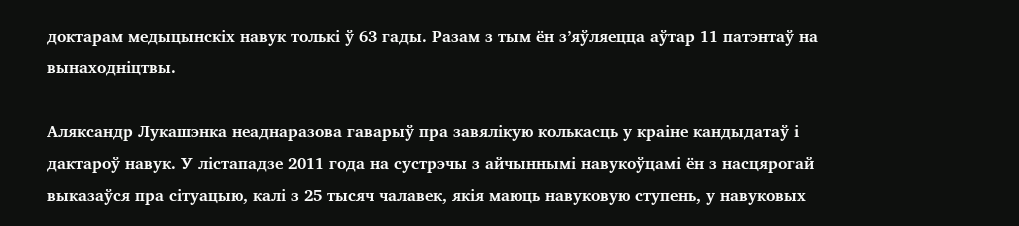доктарам медыцынскіх навук толькі ў 63 гады. Разам з тым ён з’яўляецца аўтар 11 патэнтаў на вынаходніцтвы.

Аляксандр Лукашэнка неаднаразова гаварыў пра завялікую колькасць у краіне кандыдатаў і дактароў навук. У лістападзе 2011 года на сустрэчы з айчыннымі навукоўцамі ён з насцярогай выказаўся пра сітуацыю, калі з 25 тысяч чалавек, якія маюць навуковую ступень, у навуковых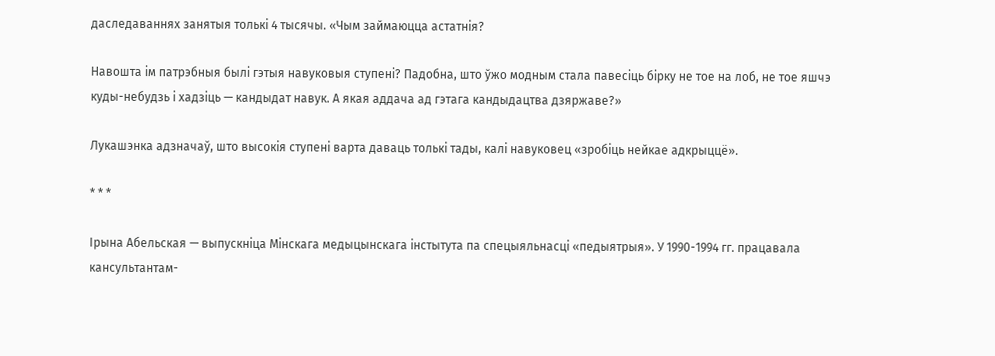даследаваннях занятыя толькі 4 тысячы. «Чым займаюцца астатнія?

Навошта ім патрэбныя былі гэтыя навуковыя ступені? Падобна, што ўжо модным стала павесіць бірку не тое на лоб, не тое яшчэ куды-небудзь і хадзіць — кандыдат навук. А якая аддача ад гэтага кандыдацтва дзяржаве?»

Лукашэнка адзначаў, што высокія ступені варта даваць толькі тады, калі навуковец «зробіць нейкае адкрыццё».

* * *

Ірына Абельская — выпускніца Мінскага медыцынскага інстытута па спецыяльнасці «педыятрыя». У 1990-1994 гг. працавала кансультантам-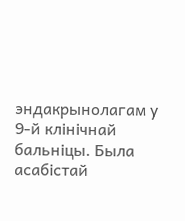эндакрынолагам у 9-й клінічнай бальніцы. Была асабістай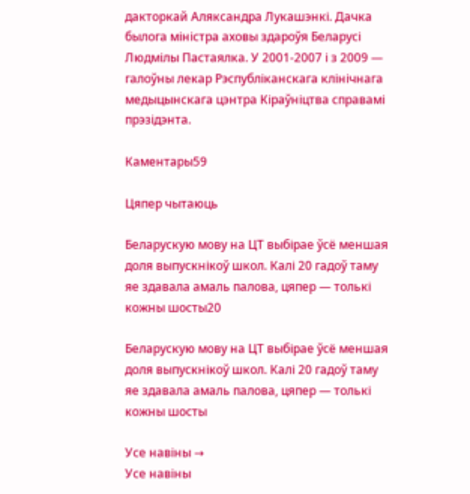дакторкай Аляксандра Лукашэнкі. Дачка былога міністра аховы здароўя Беларусі Людмілы Пастаялка. У 2001-2007 і з 2009 — галоўны лекар Рэспубліканскага клінічнага медыцынскага цэнтра Кіраўніцтва справамі прэзідэнта.

Каментары59

Цяпер чытаюць

Беларускую мову на ЦТ выбірае ўсё меншая доля выпускнікоў школ. Калі 20 гадоў таму яе здавала амаль палова, цяпер — толькі кожны шосты20

Беларускую мову на ЦТ выбірае ўсё меншая доля выпускнікоў школ. Калі 20 гадоў таму яе здавала амаль палова, цяпер — толькі кожны шосты

Усе навіны →
Усе навіны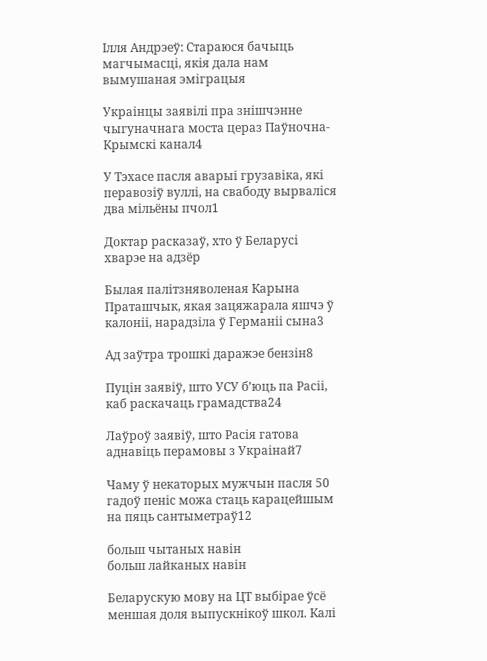Ілля Андрэеў: Стараюся бачыць магчымасці, якія дала нам вымушаная эміграцыя

Украінцы заявілі пра знішчэнне чыгуначнага моста цераз Паўночна-Крымскі канал4

У Тэхасе пасля аварыі грузавіка, які перавозіў вуллі, на свабоду вырваліся два мільёны пчол1

Доктар расказаў, хто ў Беларусі хварэе на адзёр

Былая палітзняволеная Карына Праташчык, якая зацяжарала яшчэ ў калоніі, нарадзіла ў Германіі сына3

Ад заўтра трошкі даражэе бензін8

Пуцін заявіў, што УСУ б’юць па Расіі, каб раскачаць грамадства24

Лаўроў заявіў, што Расія гатова аднавіць перамовы з Украінай7

Чаму ў некаторых мужчын пасля 50 гадоў пеніс можа стаць карацейшым на пяць сантыметраў12

больш чытаных навін
больш лайканых навін

Беларускую мову на ЦТ выбірае ўсё меншая доля выпускнікоў школ. Калі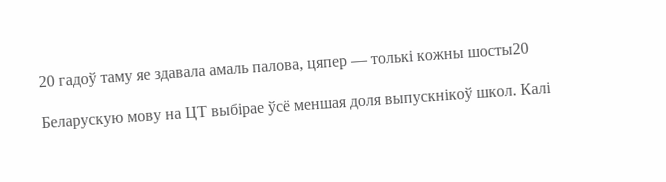20 гадоў таму яе здавала амаль палова, цяпер — толькі кожны шосты20

Беларускую мову на ЦТ выбірае ўсё меншая доля выпускнікоў школ. Калі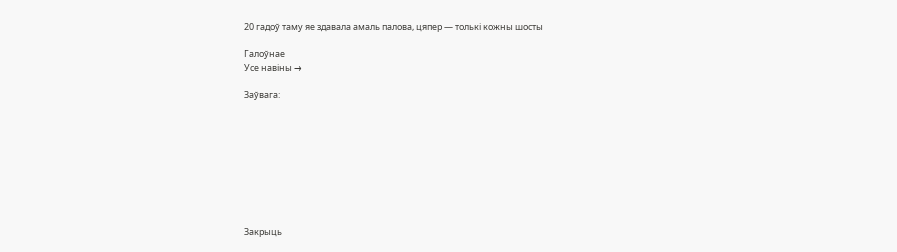20 гадоў таму яе здавала амаль палова, цяпер — толькі кожны шосты

Галоўнае
Усе навіны →

Заўвага:









Закрыць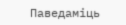Паведаміць